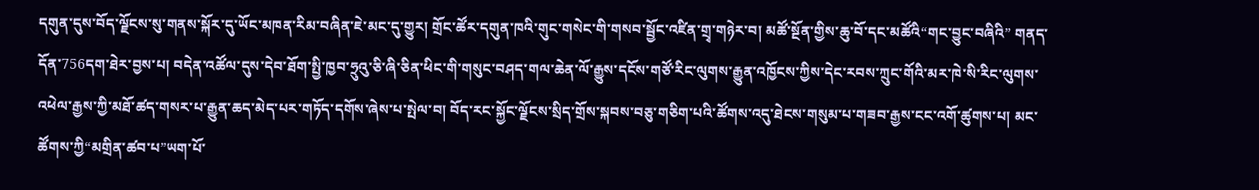དགུན་དུས་བོད་ལྗོངས་སུ་གནས་སྐོར་དུ་ཡོང་མཁན་རིམ་བཞིན་ཇེ་མང་དུ་གྱུར། གྲོང་ཚོར་དགུན་ཁའི་གུང་གསེང་གི་གསབ་སྦྱོང་འཛིན་གྲྭ་གཉེར་བ། མཚོ་སྔོན་གྱིས་ཆུ་བོ་དང་མཚོའི“གང་བྱུང་བཞིའི” གནད་དོན་756དག་ཐེར་བྱས་པ། བདེན་འཚོལ་དུས་དེབ་ཐོག་སྤྱི་ཁྱབ་ཧྲུའུ་ཅི་ཞི་ཅིན་ཕིང་གི་གསུང་བཤད་གལ་ཆེན་ལོ་རྒྱུས་དངོས་གཙོ་རིང་ལུགས་རྒྱུན་འཁྱོངས་ཀྱིས་དེང་རབས་ཀྲུང་གོའི་མར་ཁེ་སི་རིང་ལུགས་འཕེལ་རྒྱས་ཀྱི་མཐོ་ཚད་གསར་པ་རྒྱུན་ཆད་མེད་པར་གཏོད་དགོས་ཞེས་པ་སྤེལ་བ། བོད་རང་སྐྱོང་ལྗོངས་སྲིད་གྲོས་སྐབས་བཅུ་གཅིག་པའི་ཚོགས་འདུ་ཐེངས་གསུམ་པ་གཟབ་རྒྱས་ངང་འགོ་ཚུགས་པ། མང་ཚོགས་ཀྱི“མགྲིན་ཚབ་པ”ཡག་པོ་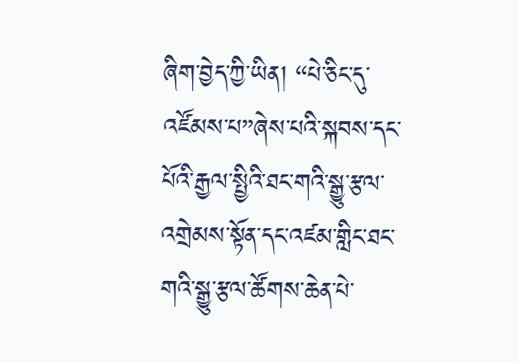ཞིག་བྱེད་ཀྱི་ཡིན། “པེ་ཅིང་དུ་འཛོམས་པ”ཞེས་པའི་སྐབས་དང་པོའི་རྒྱལ་སྤྱིའི་ཐང་གའི་སྒྱུ་རྩལ་འགྲེམས་སྟོན་དང་འཛམ་གླིང་ཐང་གའི་སྒྱུ་རྩལ་ཚོགས་ཆེན་པེ་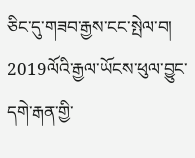ཅིང་དུ་གཟབ་རྒྱས་ངང་སྤེལ་བ། 2019ལོའི་རྒྱལ་ཡོངས་ཕུལ་བྱུང་དགེ་རྒན་གྱི་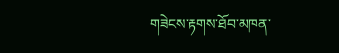གཟེངས་རྟགས་ཐོབ་མཁན་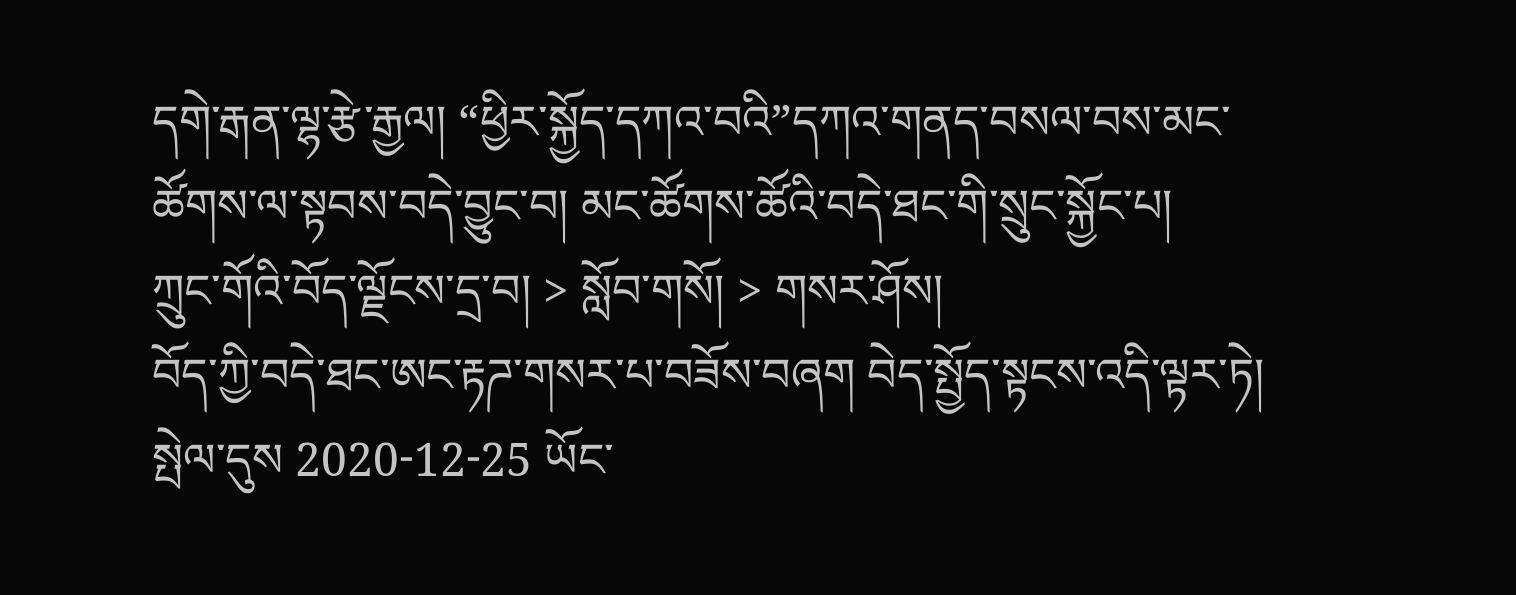དགེ་རྒན་ལྷ་རྩེ་རྒྱལ། “ཕྱིར་སྐྱོད་དཀའ་བའི”དཀའ་གནད་བསལ་བས་མང་ཚོགས་ལ་སྟབས་བདེ་བྱུང་བ། མང་ཚོགས་ཚོའི་བདེ་ཐང་གི་སྲུང་སྐྱོང་པ།
ཀྲུང་གོའི་བོད་ལྗོངས་དྲ་བ། > སློབ་གསོ། > གསར་ཤོས།
བོད་ཀྱི་བདེ་ཐང་ཨང་རྟཌ་གསར་པ་བཟོས་བཞག བེད་སྤྱོད་སྟངས་འདི་ལྟར་ཏེ།
སྤེལ་དུས 2020-12-25 ཡོང་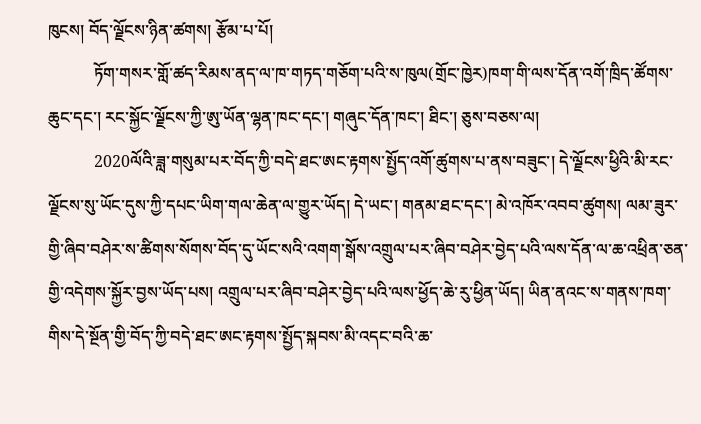ཁུངས། བོད་ལྗོངས་ཉིན་ཚགས། རྩོམ་པ་པོ།
           ཏོག་གསར་གློ་ཚད་རིམས་ནད་ལ་ཁ་གཏད་གཅོག་པའི་ས་ཁུལ(གྲོང་ཁྱེར)ཁག་གི་ལས་དོན་འགོ་ཁྲིད་ཚོགས་ཆུང་དང་། རང་སྐྱོང་ལྗོངས་ཀྱི་ཨུ་ཡོན་ལྷན་ཁང་དང་། གཞུང་དོན་ཁང་། ཐིང་། ཅུས་བཅས་ལ།
           2020ལོའི་ཟླ་གསུམ་པར་བོད་ཀྱི་བདེ་ཐང་ཨང་རྟགས་སྤྱོད་འགོ་ཚུགས་པ་ནས་བཟུང་། དེ་ལྗོངས་ཕྱིའི་མི་རང་ལྗོངས་སུ་ཡོང་དུས་ཀྱི་དཔང་ཡིག་གལ་ཆེན་ལ་གྱུར་ཡོད། དེ་ཡང་། གནམ་ཐང་དང་། མེ་འཁོར་འབབ་ཚུགས། ལམ་ཟུར་གྱི་ཞིབ་བཤེར་ས་ཚིགས་སོགས་བོད་དུ་ཡོང་སའི་འགག་སྒོས་འགྲུལ་པར་ཞིབ་བཤེར་བྱེད་པའི་ལས་དོན་ལ་ཆ་འཕྲིན་ཅན་གྱི་འདེགས་སྐྱོར་བྱས་ཡོད་པས། འགྲུལ་པར་ཞིབ་བཤེར་བྱེད་པའི་ལས་ཕྱོད་ཆེ་རུ་ཕྱིན་ཡོད། ཡིན་ནའང་ས་གནས་ཁག་གིས་དེ་སྔོན་གྱི་བོད་ཀྱི་བདེ་ཐང་ཨང་རྟགས་སྤྱོད་སྐབས་མི་འདང་བའི་ཆ་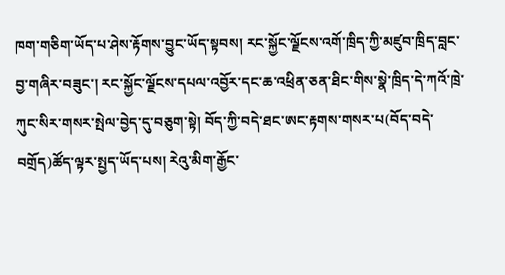ཁག་གཅིག་ཡོད་པ་ཤེས་རྟོགས་བྱུང་ཡོད་སྟབས། རང་སྐྱོང་ལྗོངས་འགོ་ཁྲིད་ཀྱི་མཛུབ་ཁྲིད་བླང་བྱ་གཞིར་བཟུང་། རང་སྐྱོང་ལྗོངས་དཔལ་འབྱོར་དང་ཆ་འཕྲིན་ཅན་ཐིང་གིས་སྣེ་ཁྲིད་དེ་ཀའོ་ཁྲེ་ཀུང་སིར་གསར་སྤེལ་བྱེད་དུ་བཅུག་སྟེ། བོད་ཀྱི་བདེ་ཐང་ཨང་རྟགས་གསར་པ(བོད་བདེ་བགྲོད)ཚོད་ལྟར་སྤྱད་ཡོད་པས། རེའུ་མིག་རྒྱོང་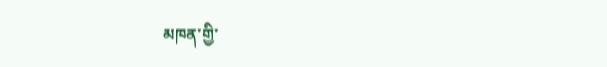མཁན་གྱི་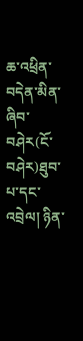ཆ་འཕྲིན་བདེན་མིན་ཞིབ་བཤེར(ངོ་བཤེར)ཐུབ་པ་དང་འབྲེལ། ཉིན་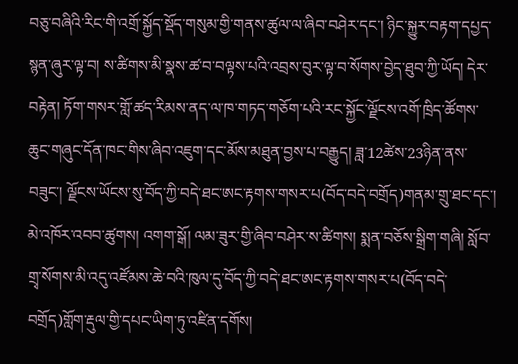བཅུ་བཞིའི་རིང་གི་འགྲོ་སྐྱོད་སྡོད་གསུམ་གྱི་གནས་ཚུལ་ལ་ཞིབ་བཤེར་དང་། ཉིང་སྐྱུར་བརྟག་དཔྱད་སྙན་ཞུར་ལྟ་བ། ས་ཚིགས་མི་སྣས་ཚ་བ་བལྟས་པའི་འབྲས་བུར་ལྟ་བ་སོགས་བྱེད་ཐུབ་ཀྱི་ཡོད། དེར་བརྟེན། ཏོག་གསར་གློ་ཚད་རིམས་ནད་ལ་ཁ་གཏད་གཅོག་པའི་རང་སྐྱོང་ལྗོངས་འགོ་ཁྲིད་ཚོགས་ཆུང་གཞུང་དོན་ཁང་གིས་ཞིབ་འཇུག་དང་མོས་མཐུན་བྱས་པ་བརྒྱུད། ཟླ་12ཚེས་23ཉིན་ནས་བཟུང་། ལྗོངས་ཡོངས་སུ་བོད་ཀྱི་བདེ་ཐང་ཨང་རྟགས་གསར་པ(བོད་བདེ་བགྲོད)གནམ་གྲུ་ཐང་དང་། མེ་འཁོར་འབབ་ཚུགས། འགག་སྒོ། ལམ་ཟུར་གྱི་ཞིབ་བཤེར་ས་ཚིགས། སྨན་བཅོས་སྒྲིག་གཞི། སློབ་གྲྭ་སོགས་མི་འདུ་འཛོམས་ཆེ་བའི་ཁུལ་དུ་བོད་ཀྱི་བདེ་ཐང་ཨང་རྟགས་གསར་པ(བོད་བདེ་བགྲོད)གློག་རྡུལ་གྱི་དཔང་ཡིག་ཏུ་འཛིན་དགོས།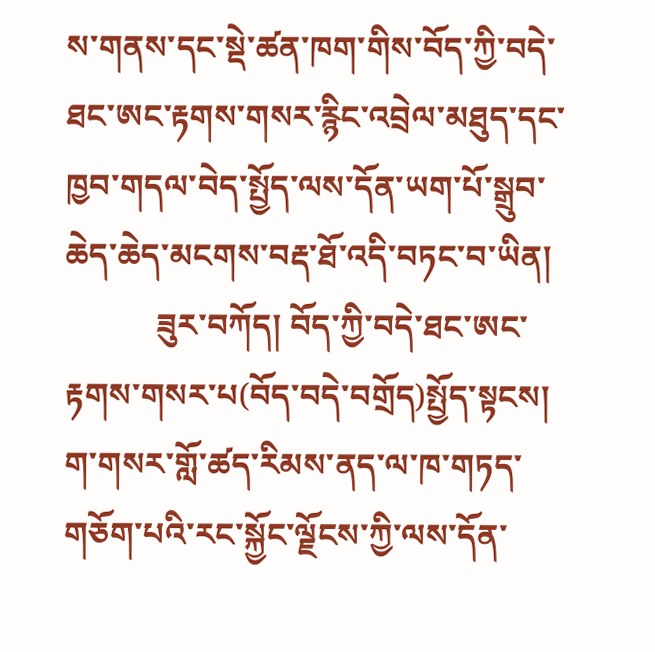ས་གནས་དང་སྡེ་ཚན་ཁག་གིས་བོད་ཀྱི་བདེ་ཐང་ཨང་རྟགས་གསར་རྙིང་འབྲེལ་མཐུད་དང་ཁྱབ་གདལ་བེད་སྤྱོད་ལས་དོན་ཡག་པོ་སྒྲུབ་ཆེད་ཆེད་མངགས་བརྡ་ཐོ་འདི་བཏང་བ་ཡིན།
           ཟུར་བཀོད། བོད་ཀྱི་བདེ་ཐང་ཨང་རྟགས་གསར་པ(བོད་བདེ་བགྲོད)སྤྱོད་སྟངས།
ག་གསར་གློ་ཚད་རིམས་ནད་ལ་ཁ་གཏད་གཅོག་པའི་རང་སྐྱོང་ལྗོངས་ཀྱི་ལས་དོན་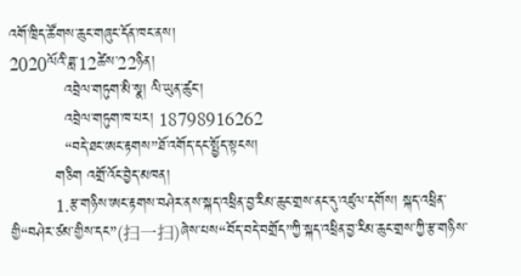འགོ་ཁྲིད་ཚོགས་ཆུང་གཞུང་དོན་ཁང་ནས།
2020ལོའི་ཟླ་12ཚེས་22ཉིན།
           འབྲེལ་གཏུག་མི་སྣ། ལི་ཡུན་ཚུང་།
           འབྲེལ་གཏུག་ཁ་པར། 18798916262
           “བདེ་ཐང་ཨང་རྟགས”ཐོ་འགོད་དང་སྤྱོད་སྟངས།
         གཅིག འགྲོ་འོང་བྱེད་མཁན།
         1.རྩ་གཉིས་ཨང་རྟགས་བཤེར་ནས་སྐད་འཕྲིན་བྱ་རིམ་ཆུང་གྲས་ནང་དུ་འཛུལ་དགོས། སྐད་འཕྲིན་གྱི“བཤེར་ཙམ་གྱིས་དང”(扫一扫)ཞེས་པས“བོད་བདེ་བགྲོད”ཀྱི་སྐད་འཕྲིན་བྱ་རིམ་ཆུང་གྲས་ཀྱི་རྩ་གཉིས་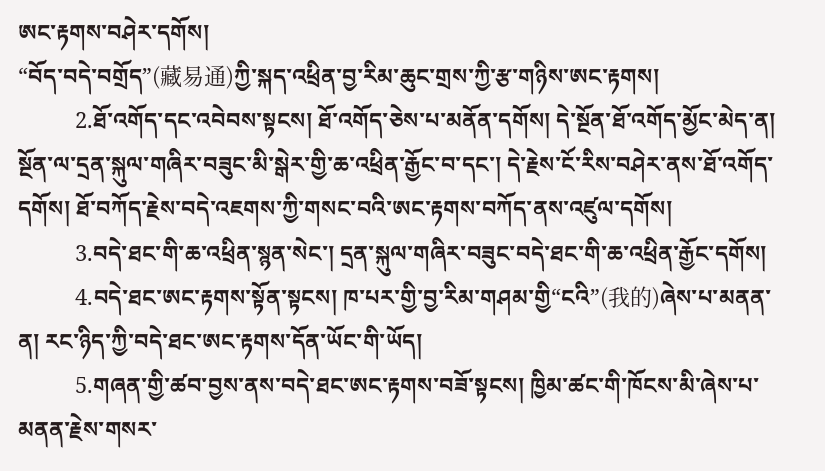ཨང་རྟགས་བཤེར་དགོས།
“བོད་བདེ་བགྲོད”(藏易通)ཀྱི་སྐད་འཕྲིན་བྱ་རིམ་ཆུང་གྲས་ཀྱི་རྩ་གཉིས་ཨང་རྟགས།
          2.ཐོ་འགོད་དང་འབེབས་སྟངས། ཐོ་འགོད་ཅེས་པ་མནོན་དགོས། དེ་སྔོན་ཐོ་འགོད་མྱོང་མེད་ན། སྔོན་ལ་དྲན་སྐུལ་གཞིར་བཟུང་མི་སྒེར་གྱི་ཆ་འཕྲིན་རྒྱོང་བ་དང་། དེ་རྗེས་ངོ་རིས་བཤེར་ནས་ཐོ་འགོད་དགོས། ཐོ་བཀོད་རྗེས་བདེ་འཇགས་ཀྱི་གསང་བའི་ཨང་རྟགས་བཀོད་ནས་འཛུལ་དགོས།
          3.བདེ་ཐང་གི་ཆ་འཕྲིན་སྙན་སེང་། དྲན་སྐུལ་གཞིར་བཟུང་བདེ་ཐང་གི་ཆ་འཕྲིན་རྒྱོང་དགོས།
          4.བདེ་ཐང་ཨང་རྟགས་སྟོན་སྟངས། ཁ་པར་གྱི་བྱ་རིམ་གཤམ་གྱི“ངའི”(我的)ཞེས་པ་མནན་ན། རང་ཉིད་ཀྱི་བདེ་ཐང་ཨང་རྟགས་དོན་ཡོང་གི་ཡོད།
          5.གཞན་གྱི་ཚབ་བྱས་ནས་བདེ་ཐང་ཨང་རྟགས་བཟོ་སྟངས། ཁྱིམ་ཚང་གི་ཁོངས་མི་ཞེས་པ་མནན་རྗེས་གསར་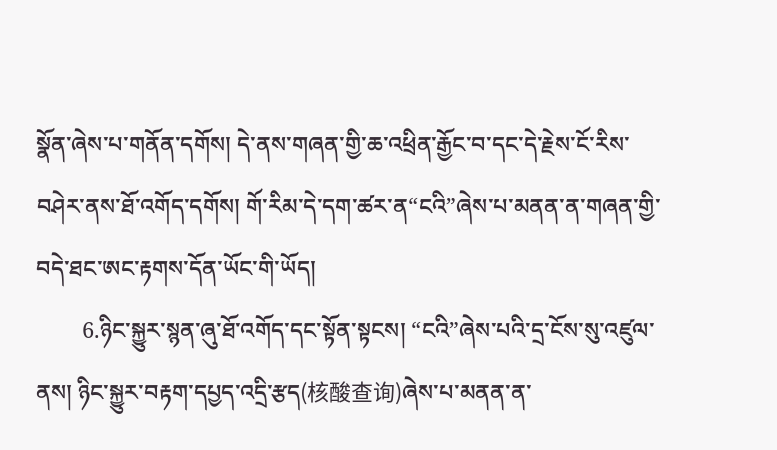སྣོན་ཞེས་པ་གནོན་དགོས། དེ་ནས་གཞན་གྱི་ཆ་འཕྲིན་རྒྱོང་བ་དང་དེ་རྗེས་ངོ་རིས་བཤེར་ནས་ཐོ་འགོད་དགོས། གོ་རིམ་དེ་དག་ཚར་ན“ངའི”ཞེས་པ་མནན་ན་གཞན་གྱི་བདེ་ཐང་ཨང་རྟགས་དོན་ཡོང་གི་ཡོད།
        6.ཉིང་སྐྱུར་སྙན་ཞུ་ཐོ་འགོད་དང་སྟོན་སྟངས། “ངའི”ཞེས་པའི་དྲ་ངོས་སུ་འཛུལ་ནས། ཉིང་སྐྱུར་བརྟག་དཔྱད་འདྲི་རྩད(核酸查询)ཞེས་པ་མནན་ན་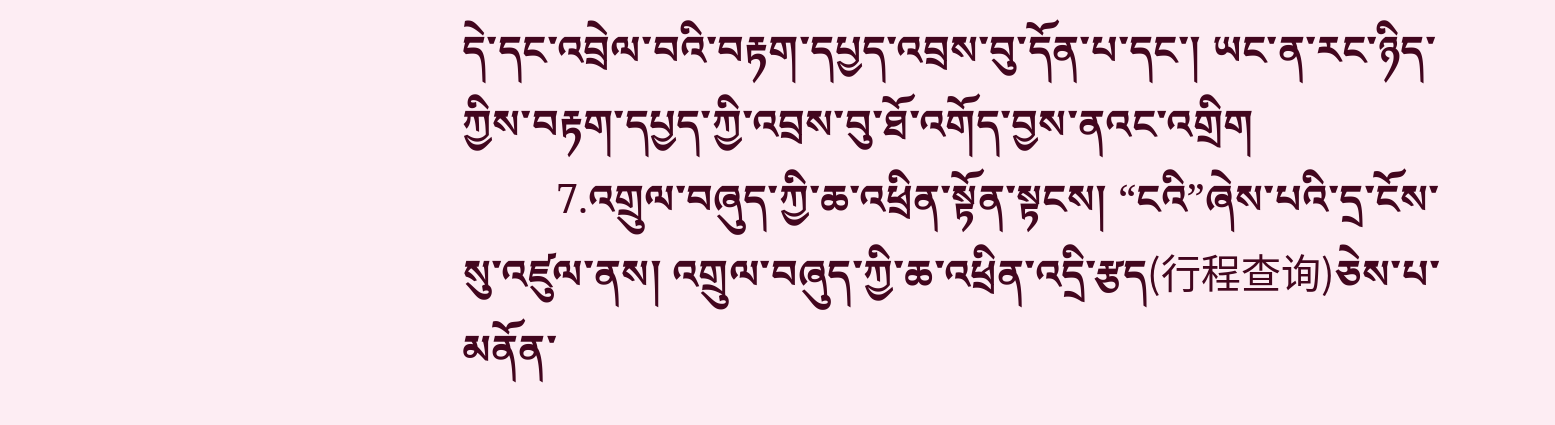དེ་དང་འབྲེལ་བའི་བརྟག་དཔྱད་འབྲས་བུ་དོན་པ་དང་། ཡང་ན་རང་ཉིད་ཀྱིས་བརྟག་དཔྱད་ཀྱི་འབྲས་བུ་ཐོ་འགོད་བྱས་ནའང་འགྲིག
         7.འགྲུལ་བཞུད་ཀྱི་ཆ་འཕྲིན་སྟོན་སྟངས། “ངའི”ཞེས་པའི་དྲ་ངོས་སུ་འཛུལ་ནས། འགྲུལ་བཞུད་ཀྱི་ཆ་འཕྲིན་འདྲི་རྩད(行程查询)ཅེས་པ་མནོན་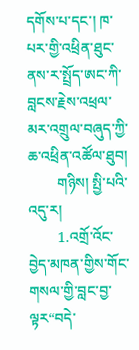དགོས་པ་དང་། ཁ་པར་གྱི་འཕྲིན་ཐུང་ནས་ར་སྤྲོད་ཨང་ཀི་བླངས་རྗེས་འཕྲལ་མར་འགྲུལ་བཞུད་ཀྱི་ཆ་འཕྲིན་འཚོལ་ཐུབ།
        གཉིས། སྤྱི་པའི་འདུ་ར།
        1.འགྲོ་འོང་བྱེད་མཁན་གྱིས་གོང་གསལ་གྱི་བླང་བྱ་ལྟར“བདེ་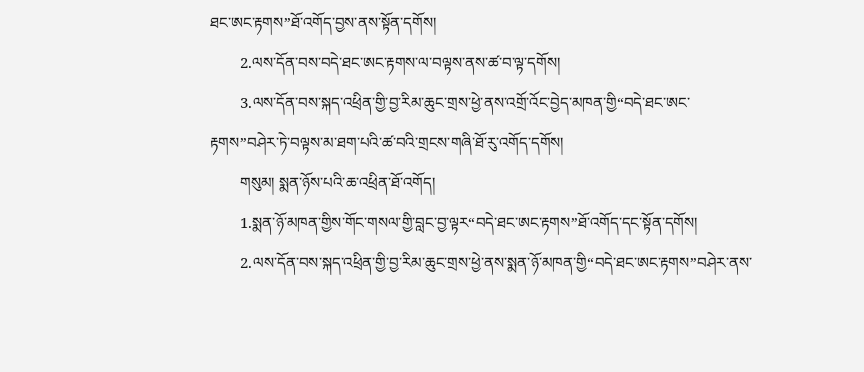ཐང་ཨང་རྟགས”ཐོ་འགོད་བྱས་ནས་སྟོན་དགོས།
        2.ལས་དོན་བས་བདེ་ཐང་ཨང་རྟགས་ལ་བལྟས་ནས་ཚ་བ་ལྟ་དགོས།
        3.ལས་དོན་བས་སྐད་འཕྲིན་གྱི་བྱ་རིམ་ཆུང་གྲས་ཕྱེ་ནས་འགྲོ་འོང་བྱེད་མཁན་གྱི“བདེ་ཐང་ཨང་རྟགས”བཤེར་ཏེ་བལྟས་མ་ཐག་པའི་ཚ་བའི་གྲངས་གཞི་ཐོ་རུ་འགོད་དགོས།
        གསུམ། སྨན་ཉོས་པའི་ཆ་འཕྲིན་ཐོ་འགོད།
        1.སྨན་ཉོ་མཁན་གྱིས་གོང་གསལ་གྱི་བླང་བྱ་ལྟར“བདེ་ཐང་ཨང་རྟགས”ཐོ་འགོད་དང་སྟོན་དགོས།
        2.ལས་དོན་བས་སྐད་འཕྲིན་གྱི་བྱ་རིམ་ཆུང་གྲས་ཕྱེ་ནས་སྨན་ཉོ་མཁན་གྱི“བདེ་ཐང་ཨང་རྟགས”བཤེར་ནས་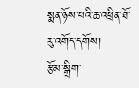སྨན་ཉོས་པའི་ཆ་འཕྲིན་ཐོ་རུ་འགོད་དགོས།
རྩོམ་སྒྲིག་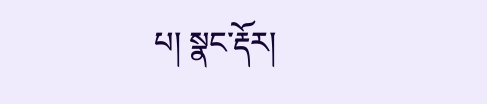པ། སྣང་རྡོར།